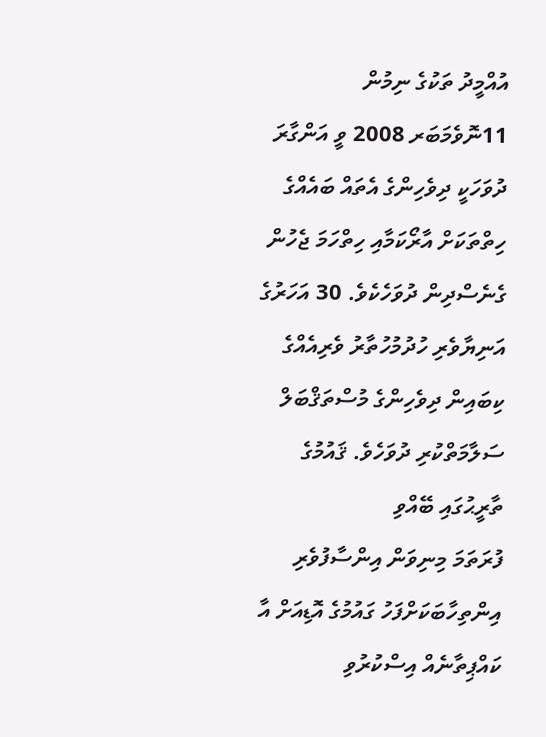އުއްމީދު ތަކުގެ ނިމުން
11ނޮވެމަބަރ 2008 ވީ އަންގާރަ ދުވަހަކީ ދިވެހިންގެ އެތައް ބައެއްގެ ހިތްތަކަށް އާރޯކަމާއި ހިތްހަމަ ޖެހުން ގެނެސްދިން ދުވަހެކެވެ. 30 އަހަރުގެ އަނިޔާވެރި ހުދުމުހުތާރު ވެރިއެއްގެ ކިބައިން ދިވެހިންގެ މުސްތަޤްބަލް ސަލާމަތްކުރި ދުވަހެވެ. ޤައުމުގެ ތާރީޙުގައި ބޭއްވި
ފުރަތަމަ މިނިވަން އިންސާފުވެރި އިންތިހާބަކަށްފަހު ގައުމުގެ އޮޑިއަށް އާ
ކައްޕިތާނެއް އިސްކުރުވި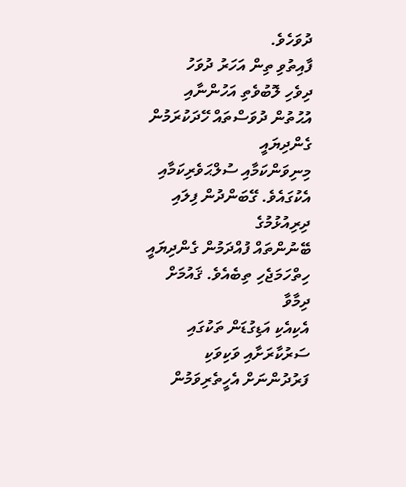ދުވަހެވެ.
ފާއިތުވި ތިން އަހަރު ދުވަހު
ދިވެހި ލޮބުވެތި އަހުންނާއި އުޙުތުން ދުވަސްތައް ހޭދަކުރަމުން ގެންދިޔައީ
މިނިވަންކަމާއި ސުލްޙަވެރިކަމާއި އެކުގައެވެ. ގޭބަންދުން ފިލައި ދިރިއުޅުމުގެ
ބޭނުންތައް ފުއްދަމުން ގެންދިޔައީ ހިތްހަމަޖެހި ތިބެއެވެ. ޤައުމަށް ދިމާވާ
އެކިއެކި އަޑިގުޑަން ތަކުގައި ސަރުކާރަށާއި ވަކިވަކި ފަރުދުންނަށް އެހީތެރިވަމުން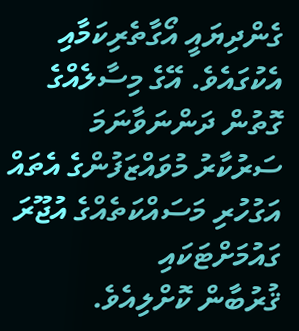ގެންދިޔައީ އޯގާތެރިކަމާއި އެކުގައެވެ. އޭގެ މިސާލެއްގެ ގޮތުން ދަންނަވާނަމަ
ސަރުކާރު މުވައްޒަފުންގެ އެތައް އަގުހުރި މަސައްކަތެއްގެ އުޖޫރަ ގައުމަށްޓަކައި
ޤުރުބާން ކޮށްލިއެވެ.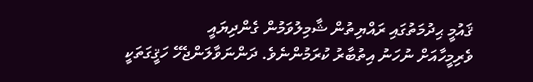ޤައުމީ ޙިދުމަތުގައި ރައްޔިތުން ޝާމިލުވަމުން ގެންދިޔައީ
ވެރިމީހާއަށް ނުހަނު އިތުބާރު ކުރަމުންނެވެ. ދަންނަވާލަންޖެހޭ ހަޤީގަތަކީ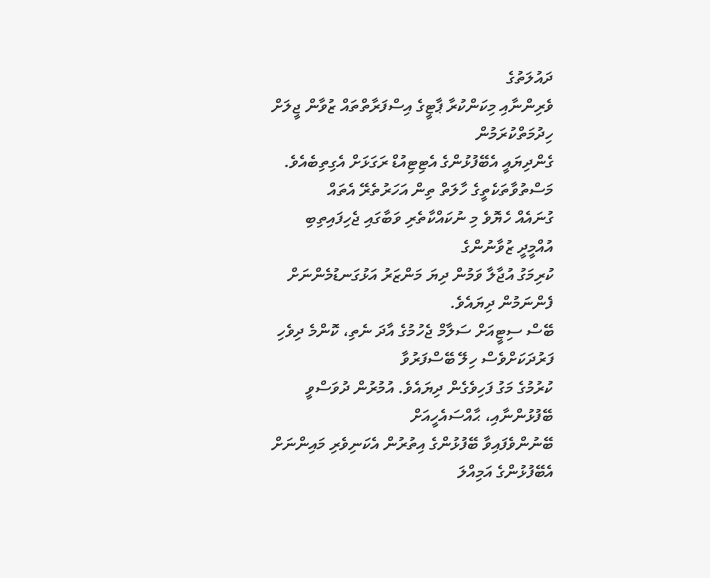ދައުލަތުގެ
ވެރިންނާއި މިކަންކުރާ ޕާޓީގެ އިސްފަރާތްތައް ޒުވާން ޖީލަށް ހިދުމަތްކުރަމުން
ގެންދިޔައީ އެބޭފުޅުންގެ އެޓިޓިއުޑް ރަގަޅަށް އެގިތިބެއެވެ.
މަސްތުވާތަކެތީގެ ހާލަތް ތިން އަހަރުތެރޭ އެތައް
ގުނައެއް ހެޔޮވެ މި ނުކައްކާތެރި ވަބާގައި ޖެހިފައިތިބި އުއްމީދީ ޒުވާނުންގެ
ކުރިމަގު އުޖާލާ ވަމުން ދިޔަ މަންޒަރު އަޅުގަނޑުމެންނަށް ފެންނަމުން ދިޔައެވެ.
ބޭސް ސިޓީއަށް ސަލާމް ޖެހުމުގެ އާދަ ނެތި، ކޮންމެ ދިވެހި ފަރުދަކަށްވެސް ހިލޭ ބޭސްފަރުވާ
ކުރުމުގެ މަގު ފަހިވެގެން ދިޔައެވެ. އުމުރުން ދުވަސްވީ ބޭފުޅުންނާއި، ޙާއްސައެހީއަށް
ބޭނުންވެފައިވާ ބޭފުޅުންގެ އިތުރުން އެކަނިވެރި މައިންނަށް އެބޭފުޅުންގެ އަމިއްލަ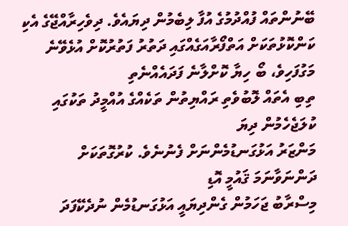ބޭނުންތައް ފުއްދުމުގެ އުފާ ލިބެމުން ދިޔައެވެ. ދިވެހިރާއްޖޭގެ އެކި
ކަންކޮޅުތަކަށް އަތްފޯރާއަގެއްގައި ދަތުރު ފަތުރުކޮށް އުޅެވޭނެ މަގުފަހިވެ، ބޯ ހިޔާ ކޮށްލާނެ ފަދައެއްނެތި
ތިބި އެތައް ލޮބުވެތި ރައްޔިތުން ތަކެއްގެ އުއްމީދު ތަކުގައި ކުލަޖެހެމުން ދިޔަ
މަންޒަރު އަޅުގަނޑުމެންނަށް ފެނުނެވެ. ކުރުގޮތަކަށް ދަންނަވާނަމަ ޤައުމީ އޮޑި
މިސްރާބު ޖަހަމުން ގެންދިޔައީ އަޅުގަނޑުމެން ނުދެކޭފަދަ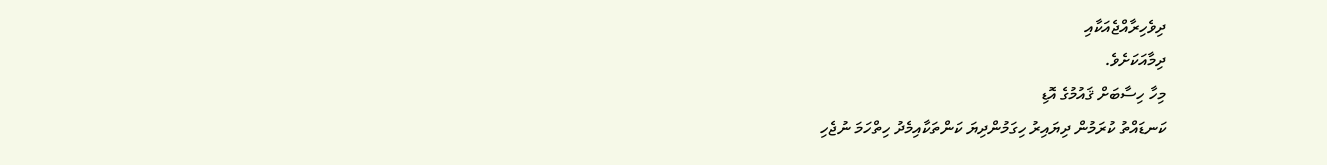ދިވެހިރާއްޖެއަކާއި
ދިމާއަކަށެވެ.
މިހާ ހިސާބަށް ޤައުމުގެ އޮޑި
ކަނޑައްތު ކުރަމުން ދިޔައިރު ހިގަމުންދިޔަ ކަންތަކާއިމެދު ހިތްހަމަ ނުޖެހި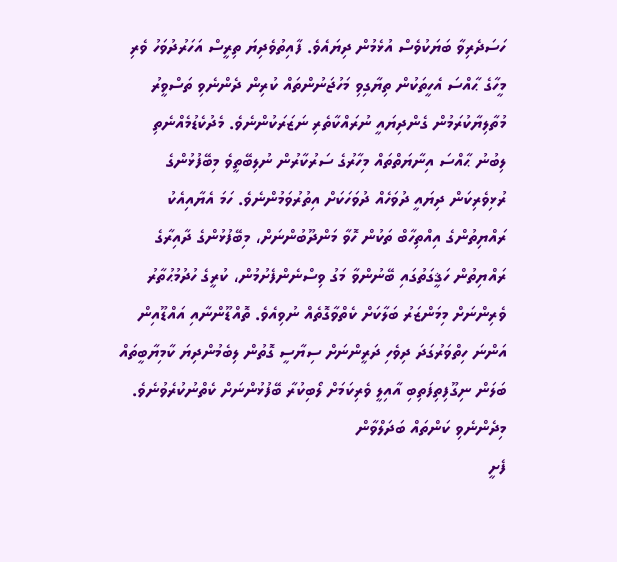ހަސަދެރިވާ ބަޔަކުވެސް އުޅެމުން ދިޔައެވެ. ފާއިތުވެދިޔަ ތިރީސް އަހަރުދުވަހު ވެރި
މީހާގެ ޙާއްސަ އެހީތަކުން ތިޔާގިވި މަހުޖަނުންތައް ކުރިން ދެންނެވި ތަސްވީރު
މުތާލިޔާކުރަމުން ގެންދިޔައީ ނުރައްކާތެރި ނަޒަރަކުންނެވެ. މެދުކެޑުމެއްނެތި
ލިބުނު ޙާއްސަ އިނާޔަތްތައް މިހާރުގެ ސަރުކާރުން ނުލިބޭތީވެ މިބޭފުޅުންގެ
ރުޅިވެރިކަން ދިޔައީ ދުވަހެއް ދުވަހަކަށް އިތުރުވަމުންނެވެ. ހަމަ އެޔާއިއެކު
ރައްޔިތުންގެ އިއްތިހާބް ތަކުން ހޮވާ މަންދޫބުންނަށް، މިބޭފުޅުންގެ ދާއިރާގެ
ރައްޔިތުން ހަޤީގަތުގައި ބޭނުންވާ މަގު ވިސްނެންފެށުމުން، ކުރީގެ ހުދުމުޙުތާރު
ވެރިންނަށް މިމަންޒަރު ބަލާކަށް ކެތްވާގޮތެއް ނުވިއެވެ. ތޮއްޑޫންނާއި އައްޑޫއިން
އަންނަ ހިތްވަރުގަދަ ދިވެހި ދަރީންނަށް ސިޔާސީ ގޮތުން ލިބެމުންދިޔަ ކާމިޔާބީތައް
ބަލަން ނިގޫފިތިފަތިބި އާއިލީ ވެރިކަމަށް ލޯބިކުރާ ބޭފުޅުންނަށް ކެތްނުކުރެވުނެވެ.
މިދެންނެވި ކަންތައް ބަދަލްވާން
ފެށީ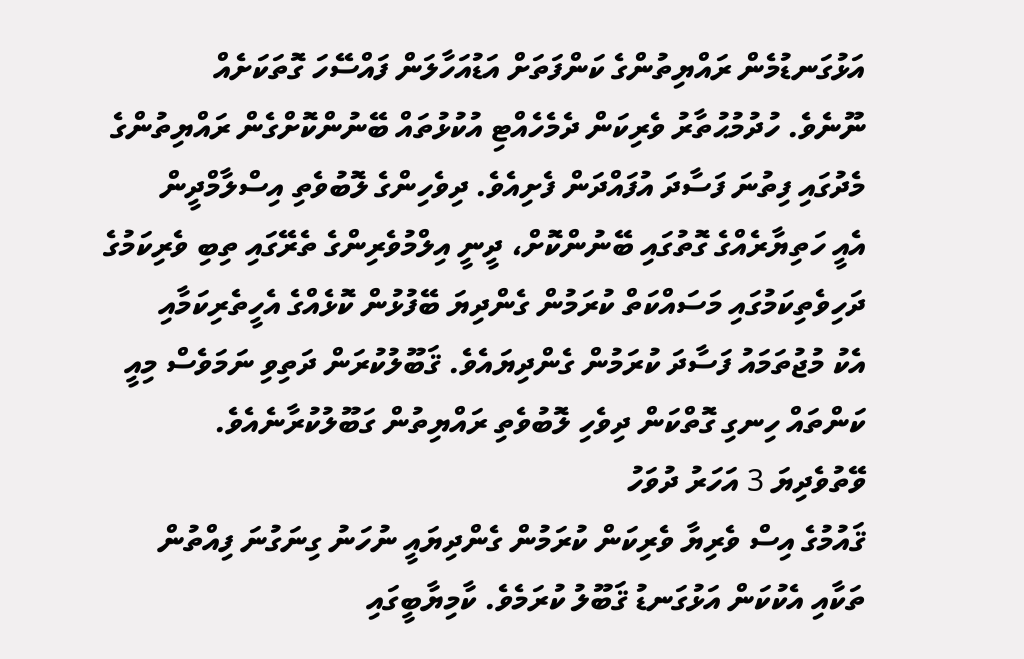އަޅުގަނޑުމެން ރައްޔިތުންގެ ކަންފަތަށް އަޑުއަހާލަން ފައްސޭހަ ގޮތަކަށެއް
ނޫނެވެ. ހުދުމުޙުތާރު ވެރިކަން ދެމެހެއްޓި އުކުޅުތައް ބޭނުންކޮށްގެން ރައްޔިތުންގެ
މެދުގައި ފިތުނަ ފަސާދަ އުފައްދަން ފެށިއެވެ. ދިވެހިންގެ ލޮބުވެތި އިސްލާމްދީން
އެއީ ހަތިޔާރެއްގެ ގޮތުގައި ބޭނުންކޮށް، ދީނީ އިލްމުވެރިންގެ ތެރޭގައި ތިބި ވެރިކަމުގެ
ދަހިވެތިކަމުގައި މަސައްކަތް ކުރަމުން ގެންދިޔަ ބޭފުޅުން ކޮޅެއްގެ އެހީތެރިކަމާއި
އެކު މުޖުތަމައު ފަސާދަ ކުރަމުން ގެންދިޔައެވެ. ޤަބޫލުކުރަން ދަތިވި ނަމަވެސް މިއީ
ކަންތައް ހިނގި ގޮތްކަން ދިވެހި ލޮބުވެތި ރައްޔިތުން ގަބޫލުކުރާނެއެވެ.
ވޭތުވެދިޔަ 3 އަހަރު ދުވަހު
ޤައުމުގެ އިސް ވެރިޔާ ވެރިކަން ކުރަމުން ގެންދިޔައީ ނުހަނު ގިނަގުނަ ފިއްތުން
ތަކާއި އެކުކަން އަޅުގަނޑު ޤަބޫލު ކުރަމެވެ. ކާމިޔާބީގައި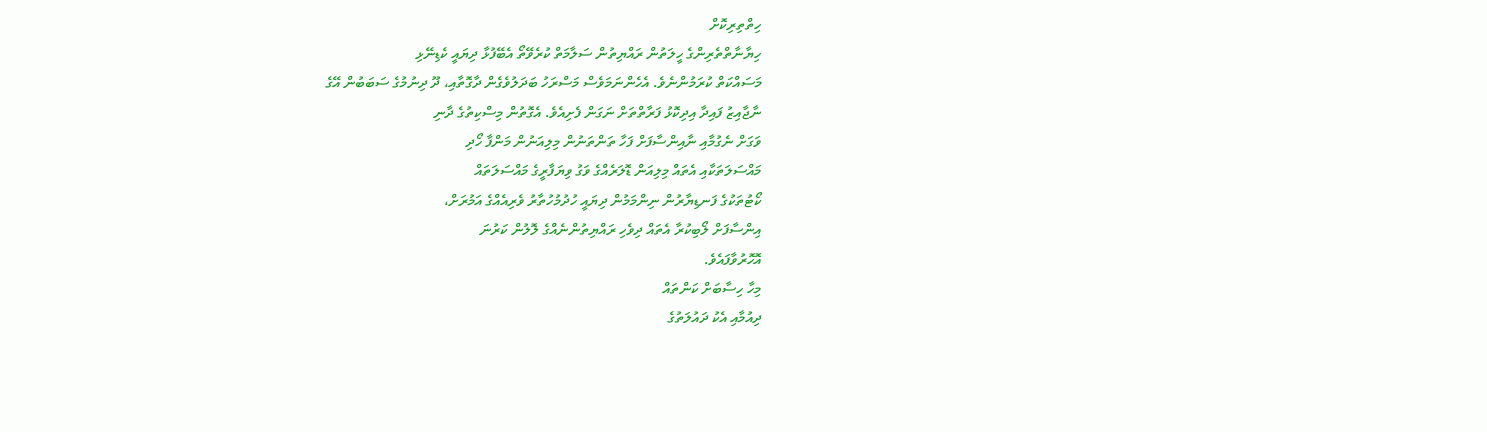ހިތްތިރިކޮށް
ހިޔާނާތްތެރިންގެ ހީލަތުން ރައްޔިތުން ސަލާމަތް ކުރެވޭތޯ އެބޭފުޅާ ދިޔައީ ކެޑިނޭޅި
މަސައްކަތް ކުރަމުންނެވެ. އެހެންނަމަވެސް މަސްރަހު ބަދަލުވެގެން ދާގޮތާއި، ދޫ ދިނުމުގެ ސަބަބުން އޭގެ
ނާޖާއިޒު ފައިދާ އިދިކޮޅު ފަރާތްތަށް ނަގަން ފެށިއެވެ. އެގޮތުން މިސްކިތުގެ ދާނި
ވަގަށް ނެގުމާއި ނާއިންސާފަށް ފަހާ ތަންތަނުން މިލިއަނުން މަންފާ ހޯދި
މައްސަލަތަކާއި އެތައް މިލިއަން ޑޮލަރެއްގެ ވަގު ވިޔަފާރީގެ މައްސަލަތައް
ކޯޓުތަކުގެ ފަނޑިޔާރުން ނިންމަމުން ދިޔައީ ހުދުމުހުތާރު ވެރިއެއްގެ އަމުރަށް،
އިންސާފަށް ލޯބިކުރާ އެތައް ދިވެހި ރައްޔިތުންނެއްގެ ލޮލުން ކަރުނަ
އޮހޮރުވާފައެވެ.
މިހާ ހިސާބަށް ކަންތައް
ދިއުމާއި އެކު ދައުލަތުގެ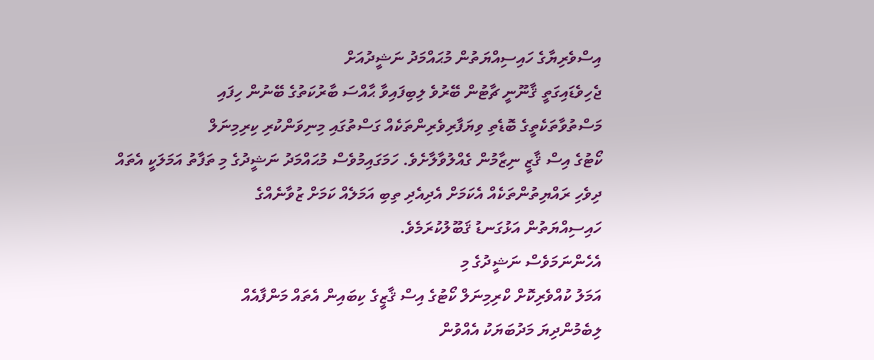އިސްވެރިޔާގެ ހައިސިއްޔަތުން މުޙައްމަދު ނަޝީދުއަށް
ޖެހިވެޑައިގަތީ ޤާނޫނީ ޗާޓުން ބޭރުވެ ލިބިފައިވާ ޙާއްސަ ބާރުކަތުގެ ބޭނުން ހިފައި
މަސްތުވާތަކެތީގެ ބޮޑެތި ވިޔަފާރިވެރިންތަކެއް ގަސްތުގައި މިނިވަންކުރި ކިރިމިނަލް
ކޯޓުގެ އިސް ޤާޒީ ނިޒާމުން ގެއްލުވާލާށެވެ. ހަމަގައިމުވެސް މުޙައްމަދު ނަޝީދުގެ މި ތަފާތު އަމަލަކީ އެތައް
ދިވެހި ރައްޔިތުންތަކެއް އެކަމަށް އެދިއެދި ތިބި އަމަލެއް ކަމަށް ޒުވާނެއްގެ
ހައިސިއްޔަތުން އަޅުގަނޑު ޤަބޫލުކުރަމެވެ.
އެހެންނަމަވެސް ނަޝީދުގެ މި
އަމަލު ކުއްވެރިކޮށް ކްރިމިނަލް ކޯޓުގެ އިސް ޤާޒީގެ ކިބައިން އެތައް މަންފާއެއް
ލިބެމުންދިޔަ މަދުބަޔަކު އެއްވުން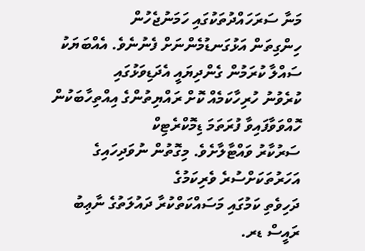މަނާ ސަރަހައްދުތަކުގައި ހަމަނުޖެހުން
ހިންގިތަން އަޅުގަނޑުމެންނަށް ފެނުނެވެ. އެއްބަޔަކު ސައްލާ ކުރަމުން ގެންދިޔައީ އެދަޑިވަޅުގައި
ކުރެވުނު ހުރިހާކަމެއް ކޮށް ރައްޔިތުންގެ އިއްތިހާބަކުން ހޮއްވަވާފައިވާ ފުރަތަމަ ޑިމޮކްރެޓިކް
ސަރުކާރު ވައްޓާލާށެވެ. މިގޮތުން ނުވަދިހައިގެ އަހަރުތަކަށްސުރެ ވެރިކަމުގެ
ދަހިވެތި ކަމުގައި މަސައްކަތްކުރާ ދައުލަތުގެ ނާޢިބު ރައީސް ޑރ.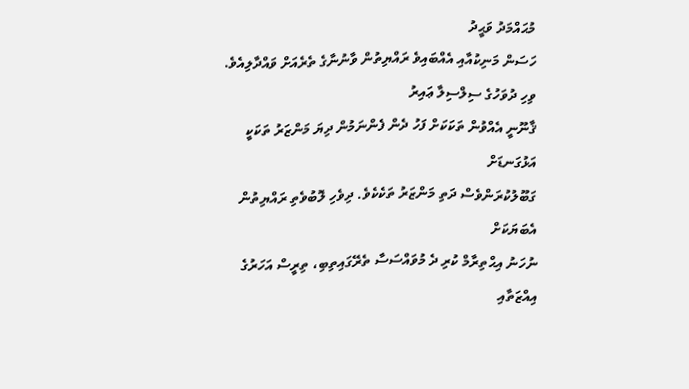މުޙައްމަދު ވަޙީދު
ހަސަން މަނިކުއާއި އެއްބައިވެ ރައްޔިތުން ވާނުނާގެ ތެރެއަށް ވައްދާލިއެވެ.
ވިހި ދުވަހުގެ ސިލްސިލާ ޢައިރު
ޤާނޫނީ އެއްވުން ތަކަކަށް ފަހު ދެން ފެންނަމުން ދިޔަ މަންޒަރު ތަކަކީ އަޅުގަނޑަށް
ގަބޫލުކުރަންވެސް ދަތި މަންޒަރު ތަކެކެވެ. ދިވެހި ލޮބުވެތި ރައްޔިތުން އެބަޔަކަށް
ނުހަނު އިޙްތިރާމް ކުރި ދެ މުވައްސަސާ ތެރޭގައިތިބި، ތިރީސް އަހަރުގެ އިއްޒަތާއި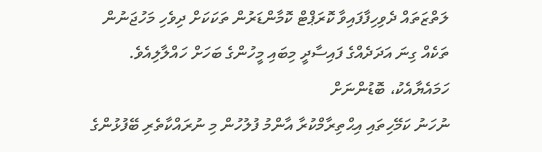ލަތްޒަތައް ދެވިހިފާފައިވާ ކޮރަޕްޓް ކޮމާންޑަރުން ތަކަކަށް ދިވެހި މަހުޖަނުން
ތަކެއް ގިނަ އަދަދެއްގެ ފައިސާދީ މިބައި މީހުންގެ ބަހަށް ހައްލާލިއެވެ.
ހަމައެޔާއެކު، ބޮޑުންނަށް
ނުހަނު ކަމޭހިތައި އިޙްތިރާމްކުރާ އާންމު ފުލުހުން މި ނުރައްކާތެރި ބޭފުޅުންގެ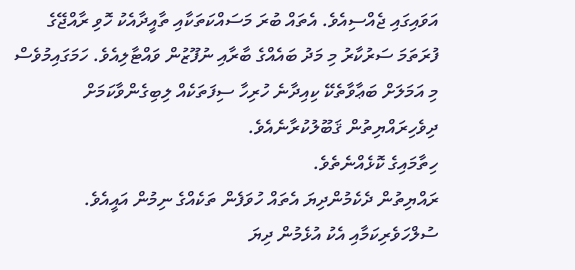އަވައިގައި ޖެއްސިއެވެ. އެތައް ބުރަ މަސައްކަތަކާއި ތާއީދާއެކު ހޮވި ރާއްޖޭގެ
ފުރަތަމަ ސަރުކާރު މި މަދު ބައެއްގެ ބާރާއި ނުފޫޒުން ވައްޓާލިއެވެ. ހަމަގައިމުވެސް
މި އަމަލަށް ބަޢާވާތެކޭ ކިއިދާނެ ހުރިހާ ސިފަތަކެއް ލިބިގެންވާކަމަށް
ދިވެހިރައްޔިތުން ޤަބޫލުކުރާނެއެވެ.
ހިތާމައިގެ ކޮޅެއްނެތެވެ.
ރައްޔިތުން ދެކެމުންދިޔަ އެތައް ހުވަފެން ތަކެއްގެ ނިމުން އައީއެވެ.
ސުލްހަވެރިކަމާއި އެކު އުޅެމުން ދިޔަ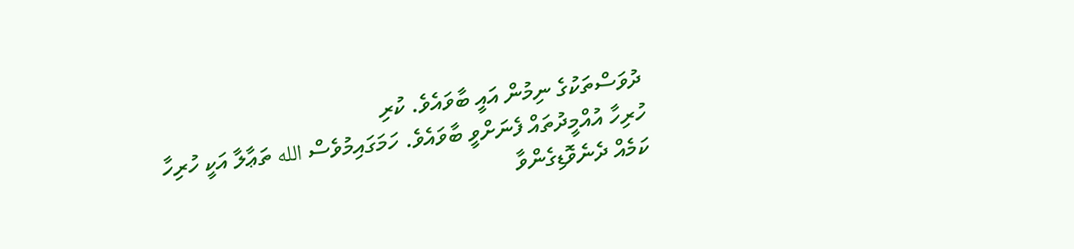ދުވަސްތަކުގެ ނިމުން އައީ ބާވައެވެ. ކުރި
ހުރިހާ އުއްމީދުތައް ފެނަށްވީ ބާވައެވެ. ހަމަގައިމުވެސް الله ތަޢާލާ އަކީ ހުރިހާ
ކަމެއް ދެނެވޮޑިގެންވާ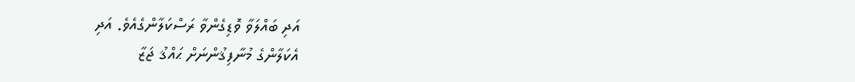އަދި ބައްލަވާ ވޮޑިގެންވާ ރަސްކަލާންގެއެވެ. އަދި
އެކަލާންގެ މުނާފިޤުންނަށް ޙައްޤު ޖަޒާ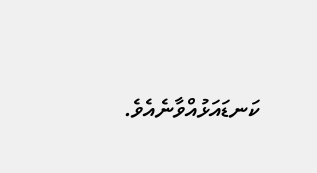ކަނޑައަޅުއްވާނެއެވެ.